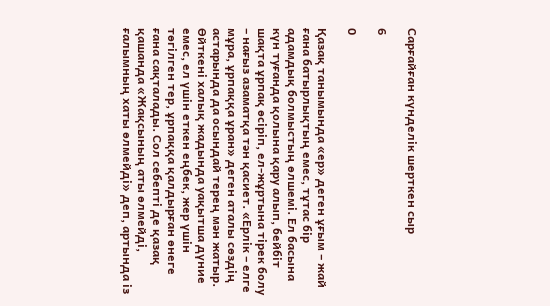Сарғайған күнделік шерткен сыр

6

0

Қазақ танымында «ер» деген ұғым – жай ғана батырлықтың емес, тұтас бір адамдық болмыстың өлшемі. Ел басына күн туғанда қолына қару алып, бейбіт шақта ұрпақ өсіріп, ел-жұртына тірек болу – нағыз азаматқа тән қасиет. «Ерлік – елге мұра, ұрпаққа ұран» деген аталы сөздің астарында да осындай терең мән жатыр. Өйткені халық жадында уақытша дүние емес, ел үшін еткен еңбек, жер үшін төгілген тер, ұрпаққа қалдырған өнеге ғана сақталады. Сол себепті де қазақ қашанда «Жақсының аты өлмейді, ғалымның хаты өлмейді» деп, артында із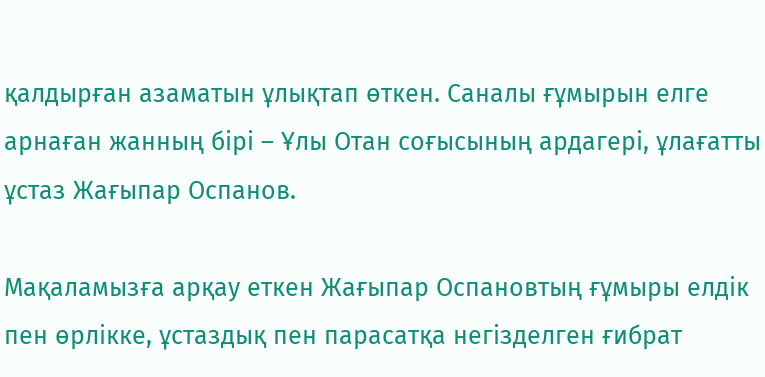қалдырған азаматын ұлықтап өткен. Саналы ғұмырын елге арнаған жанның бірі – Ұлы Отан соғысының ардагері, ұлағатты ұстаз Жағыпар Оспанов.

Мақаламызға арқау еткен Жағыпар Оспановтың ғұмыры елдік пен өрлікке, ұстаздық пен парасатқа негізделген ғибрат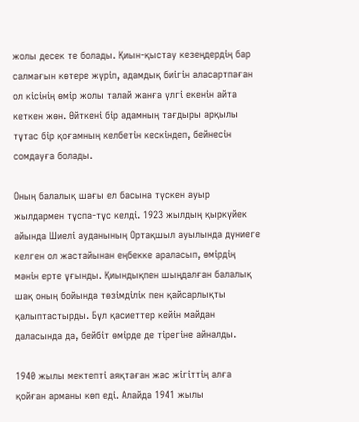жолы десек те болады. Қиын-қыстау кезеңдердің бар салмағын көтере жүріп, адамдық биігін аласартпаған ол кісінің өмір жолы талай жанға үлгі екенін айта кеткен жөн. Өйткені бір адамның тағдыры арқылы тұтас бір қоғамның келбетін кескіндеп, бейнесін сомдауға болады.

Оның балалық шағы ел басына түскен ауыр жылдармен тұспа-тұс келді. 1923 жылдың қыркүйек айында Шиелі ауданының Ортақшыл ауылында дүниеге келген ол жастайынан еңбекке араласып, өмірдің мәнін ерте ұғынды. Қиындықпен шыңдалған балалық шақ оның бойында төзімділік пен қайсарлықты қалыптастырды. Бұл қасиеттер кейін майдан даласында да, бейбіт өмірде де тірегіне айналды.

1940 жылы мектепті аяқтаған жас жігіттің алға қойған арманы көп еді. Алайда 1941 жылы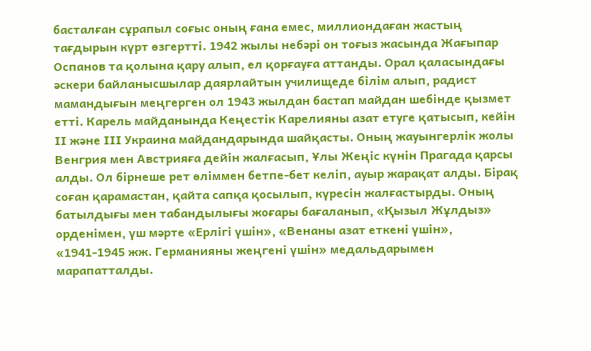басталған сұрапыл соғыс оның ғана емес, миллиондаған жастың тағдырын күрт өзгертті. 1942 жылы небәрі он тоғыз жасында Жағыпар Оспанов та қолына қару алып, ел қорғауға аттанды. Орал қаласындағы әскери байланысшылар даярлайтын училищеде білім алып, радист мамандығын меңгерген ол 1943 жылдан бастап майдан шебінде қызмет етті. Карель майданында Кеңестік Карелияны азат етуге қатысып, кейін ІІ және ІІІ Украина майдандарында шайқасты. Оның жауынгерлік жолы Венгрия мен Австрияға дейін жалғасып, Ұлы Жеңіс күнін Прагада қарсы алды. Ол бірнеше рет өліммен бетпе-бет келіп, ауыр жарақат алды. Бірақ соған қарамастан, қайта сапқа қосылып, күресін жалғастырды. Оның батылдығы мен табандылығы жоғары бағаланып, «Қызыл Жұлдыз» орденімен, үш мәрте «Ерлігі үшін», «Венаны азат еткені үшін», «1941-1945 жж. Германияны жеңгені үшін» медальдарымен марапатталды.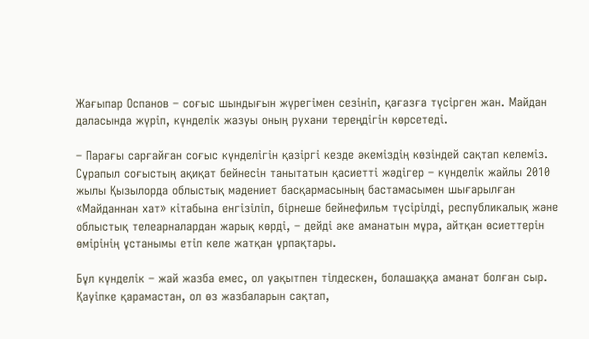Жағыпар Оспанов – соғыс шындығын жүрегімен сезініп, қағазға түсірген жан. Майдан даласында жүріп, күнделік жазуы оның рухани тереңдігін көрсетеді.

– Парағы сарғайған соғыс күнделігін қазіргі кезде әкеміздің көзіндей сақтап келеміз. Сұрапыл соғыстың ақиқат бейнесін танытатын қасиетті жәдігер – күнделік жайлы 2010 жылы Қызылорда облыстық мәдениет басқармасының бастамасымен шығарылған «Майданнан хат» кітабына енгізіліп, бірнеше бейнефильм түсірілді, республикалық және облыстық телеарналардан жарық көрді, – дейді әке аманатын мұра, айтқан өсиеттерін өмірінің ұстанымы етіп келе жатқан ұрпақтары.

Бұл күнделік – жай жазба емес, ол уақытпен тілдескен, болашаққа аманат болған сыр. Қауіпке қарамастан, ол өз жазбаларын сақтап,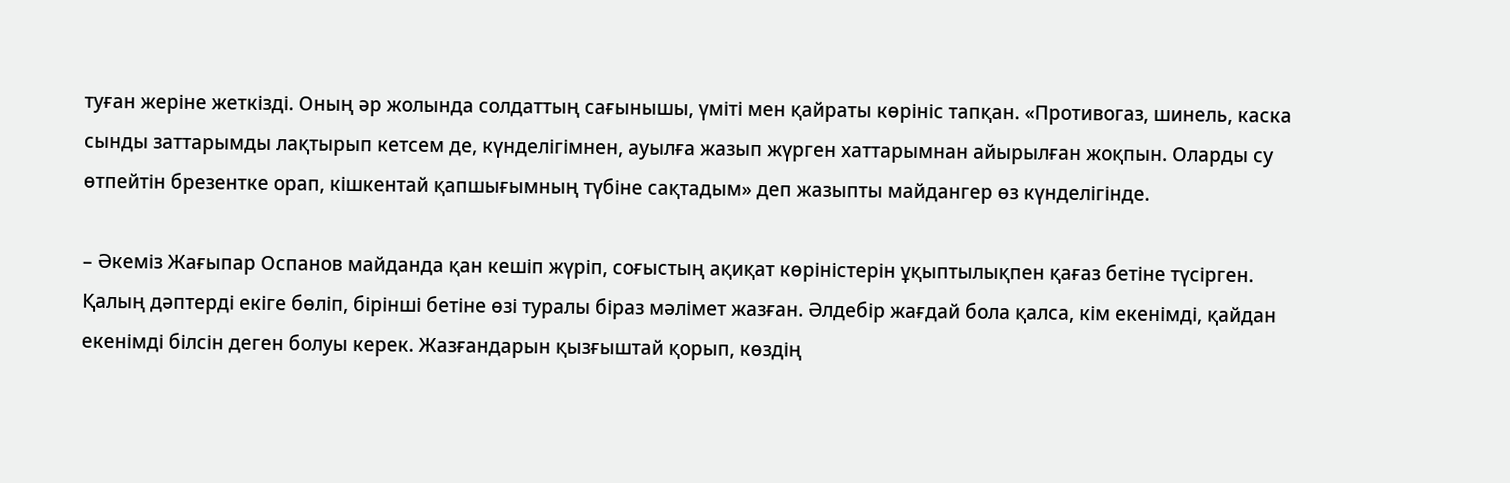туған жеріне жеткізді. Оның әр жолында солдаттың сағынышы, үміті мен қайраты көрініс тапқан. «Противогаз, шинель, каска сынды заттарымды лақтырып кетсем де, күнделігімнен, ауылға жазып жүрген хаттарымнан айырылған жоқпын. Оларды су өтпейтін брезентке орап, кішкентай қапшығымның түбіне сақтадым» деп жазыпты майдангер өз күнделігінде.

– Әкеміз Жағыпар Оспанов майданда қан кешіп жүріп, соғыстың ақиқат көріністерін ұқыптылықпен қағаз бетіне түсірген. Қалың дәптерді екіге бөліп, бірінші бетіне өзі туралы біраз мәлімет жазған. Әлдебір жағдай бола қалса, кім екенімді, қайдан екенімді білсін деген болуы керек. Жазғандарын қызғыштай қорып, көздің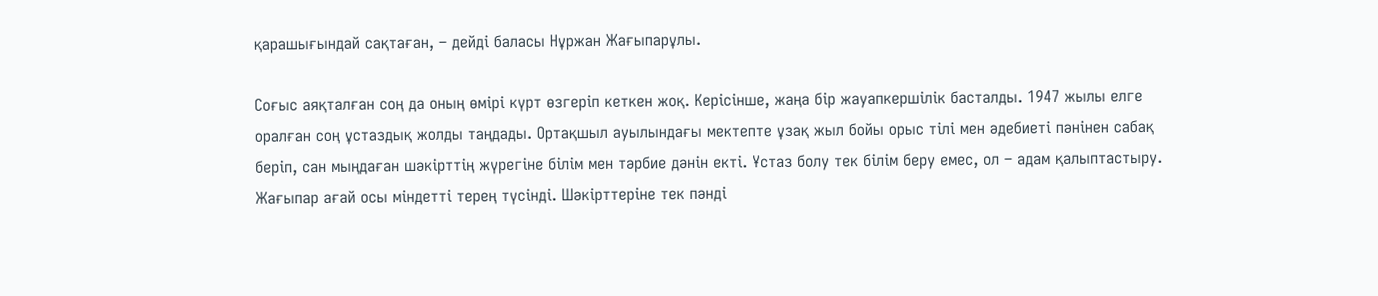қарашығындай сақтаған, – дейді баласы Нұржан Жағыпарұлы.

Соғыс аяқталған соң да оның өмірі күрт өзгеріп кеткен жоқ. Керісінше, жаңа бір жауапкершілік басталды. 1947 жылы елге оралған соң ұстаздық жолды таңдады. Ортақшыл ауылындағы мектепте ұзақ жыл бойы орыс тілі мен әдебиеті пәнінен сабақ беріп, сан мыңдаған шәкірттің жүрегіне білім мен тәрбие дәнін екті. Ұстаз болу тек білім беру емес, ол – адам қалыптастыру. Жағыпар ағай осы міндетті терең түсінді. Шәкірттеріне тек пәнді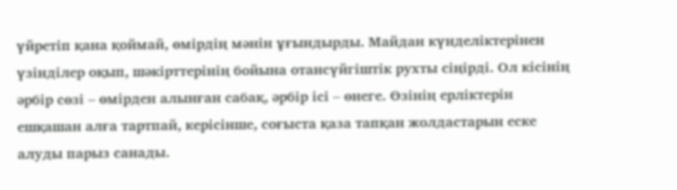үйретіп қана қоймай, өмірдің мәнін ұғындырды. Майдан күнделіктерінен үзінділер оқып, шәкірттерінің бойына отансүйгіштік рухты сіңірді. Ол кісінің әрбір сөзі – өмірден алынған сабақ, әрбір ісі – өнеге. Өзінің ерліктерін ешқашан алға тартпай, керісінше, соғыста қаза тапқан жолдастарын еске алуды парыз санады.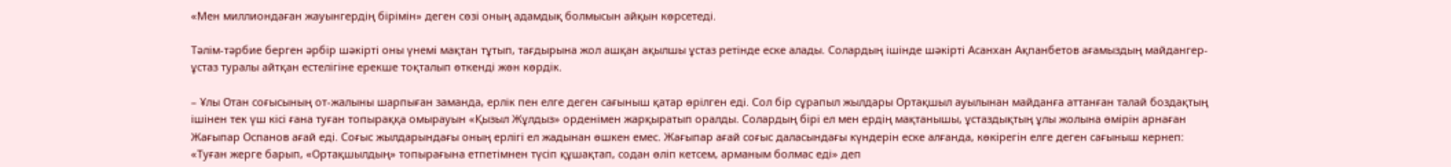«Мен миллиондаған жауынгердің бірімін» деген сөзі оның адамдық болмысын айқын көрсетеді.

Тәлім-тәрбие берген әрбір шәкірті оны үнемі мақтан тұтып, тағдырына жол ашқан ақылшы ұстаз ретінде еске алады. Солардың ішінде шәкірті Асанхан Ақпанбетов ағамыздың майдангер-ұстаз туралы айтқан естелігіне ерекше тоқталып өткенді жөн көрдік.

– Ұлы Отан соғысының от-жалыны шарпыған заманда, ерлік пен елге деген сағыныш қатар өрілген еді. Сол бір сұрапыл жылдары Ортақшыл ауылынан майданға аттанған талай боздақтың ішінен тек үш кісі ғана туған топыраққа омырауын «Қызыл Жұлдыз» орденімен жарқыратып оралды. Солардың бірі ел мен ердің мақтанышы, ұстаздықтың ұлы жолына өмірін арнаған Жағыпар Оспанов ағай еді. Соғыс жылдарындағы оның ерлігі ел жадынан өшкен емес. Жағыпар ағай соғыс даласындағы күндерін еске алғанда, көкірегін елге деген сағыныш кернеп: «Туған жерге барып, «Ортақшылдың» топырағына етпетімнен түсіп құшақтап, содан өліп кетсем, арманым болмас еді» деп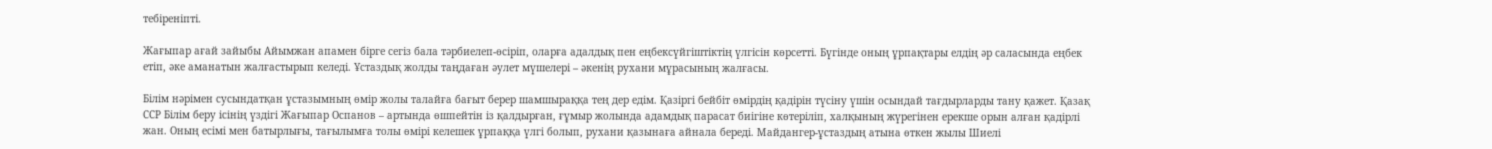тебіреніпті.

Жағыпар ағай зайыбы Айымжан апамен бірге сегіз бала тәрбиелеп-өсіріп, оларға адалдық пен еңбексүйгіштіктің үлгісін көрсетті. Бүгінде оның ұрпақтары елдің әр саласында еңбек етіп, әке аманатын жалғастырып келеді. Ұстаздық жолды таңдаған әулет мүшелері – әкенің рухани мұрасының жалғасы.

Білім нәрімен сусындатқан ұстазымның өмір жолы талайға бағыт берер шамшыраққа тең дер едім. Қазіргі бейбіт өмірдің қадірін түсіну үшін осындай тағдырларды тану қажет. Қазақ ССР Білім беру ісінің үздігі Жағыпар Оспанов – артында өшпейтін із қалдырған, ғұмыр жолында адамдық парасат биігіне көтеріліп, халқының жүрегінен ерекше орын алған қадірлі жан. Оның есімі мен батырлығы, тағылымға толы өмірі келешек ұрпаққа үлгі болып, рухани қазынаға айнала береді. Майдангер-ұстаздың атына өткен жылы Шиелі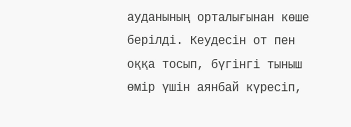ауданының орталығынан көше берілді. Кеудесін от пен оққа тосып, бүгінгі тыныш өмір үшін аянбай күресіп,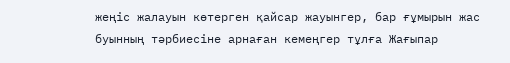жеңіс жалауын көтерген қайсар жауынгер, бар ғұмырын жас буынның тәрбиесіне арнаған кемеңгер тұлға Жағыпар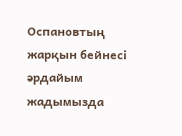Оспановтың жарқын бейнесі әрдайым жадымызда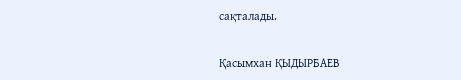сақталады.

Қасымхан ҚЫДЫРБАЕВ